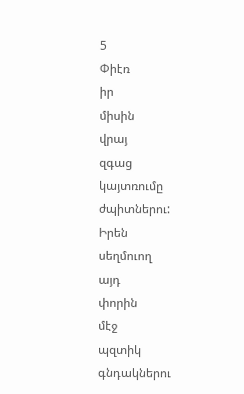5
Փիէռ
իր
միսին
վրայ
զգաց
կայտռումը
ժպիտներու:
Իրեն
սեղմուող
այդ
փորին
մէջ
պզտիկ
գնդակներու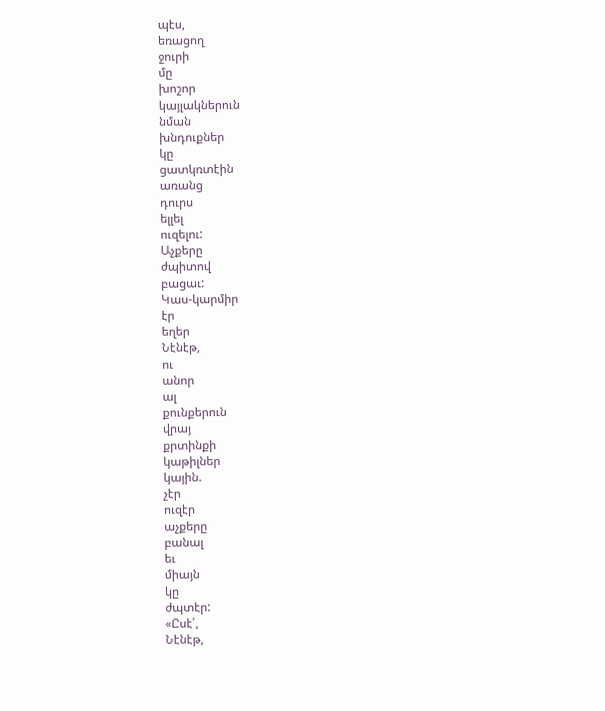պէս,
եռացող
ջուրի
մը
խոշոր
կայլակներուն
նման
խնդուքներ
կը
ցատկռտէին
առանց
դուրս
ելլել
ուզելու:
Աչքերը
ժպիտով
բացաւ:
Կաս-կարմիր
էր
եղեր
Նէնէթ,
ու
անոր
ալ
քունքերուն
վրայ
քրտինքի
կաթիլներ
կային.
չէր
ուզէր
աչքերը
բանալ
եւ
միայն
կը
ժպտէր:
«Ըսէ՛,
Նէնէթ,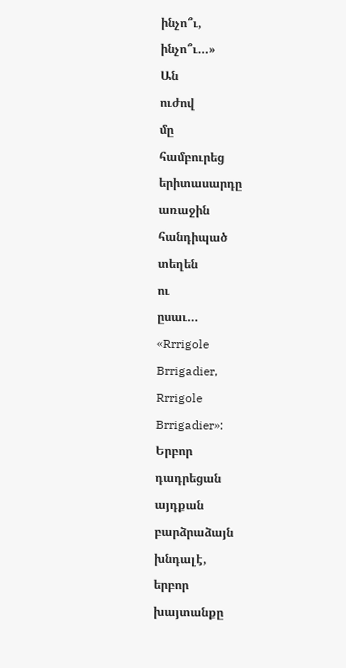ինչո՞ւ,
ինչո՞ւ…»
Ան
ուժով
մը
համբուրեց
երիտասարդը
առաջին
հանդիպած
տեղեն
ու
ըսաւ…
«Rrrigole
Brrigadier,
Rrrigole
Brrigadier»:
Երբոր
դադրեցան
այդքան
բարձրաձայն
խնդալէ,
երբոր
խայտանքը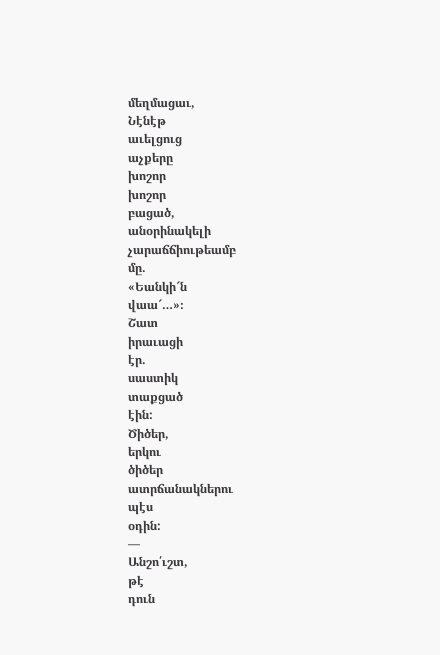մեղմացաւ,
Նէնէթ
աւելցուց
աչքերը
խոշոր
խոշոր
բացած,
անօրինակելի
չարաճճիութեամբ
մը.
«Եանկի՜ն
վաա՜…»։
Շատ
իրաւացի
էր.
սաստիկ
տաքցած
էին:
Ծիծեր,
երկու
ծիծեր
ատրճանակներու
պէս
օդին:
—
Անշո՛ւշտ,
թէ
դուն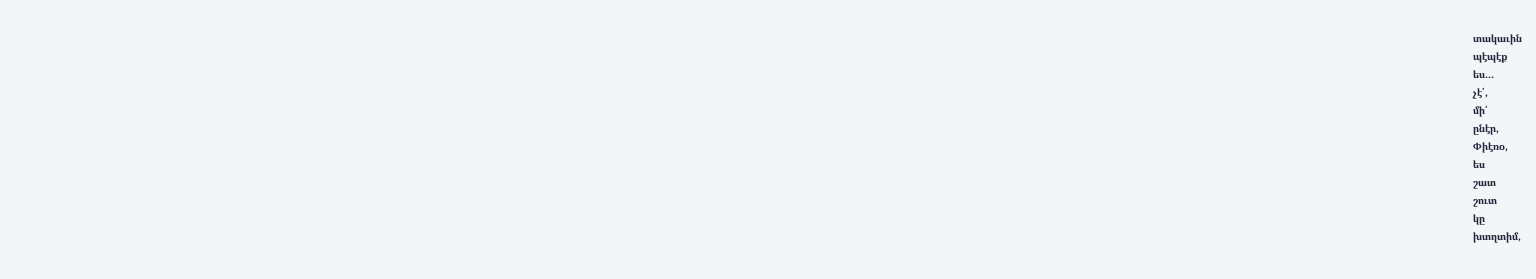տակաւին
պէպէք
ես…
չէ՛,
մի՛
ընէր,
Փիէռօ,
ես
շատ
շուտ
կը
խտղտիմ,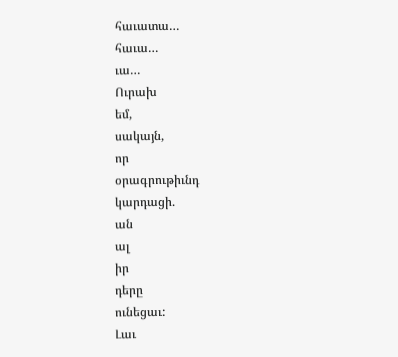հաւատա…
հաւա…
ւա…
Ուրախ
եմ,
սակայն,
որ
օրագրութիւնդ
կարդացի.
ան
ալ
իր
դերը
ունեցաւ:
Լաւ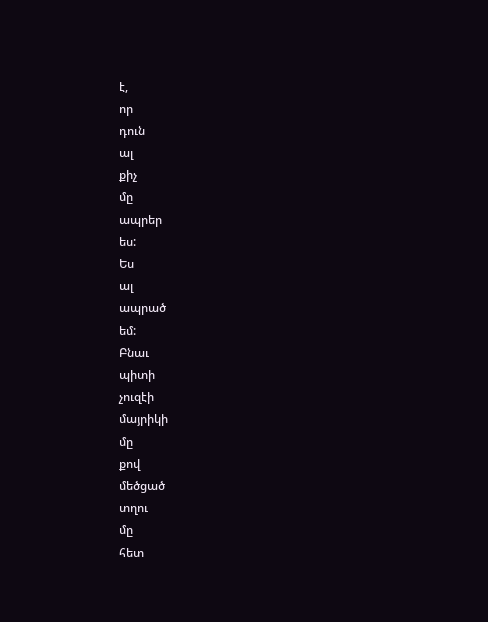է,
որ
դուն
ալ
քիչ
մը
ապրեր
ես:
Ես
ալ
ապրած
եմ:
Բնաւ
պիտի
չուզէի
մայրիկի
մը
քով
մեծցած
տղու
մը
հետ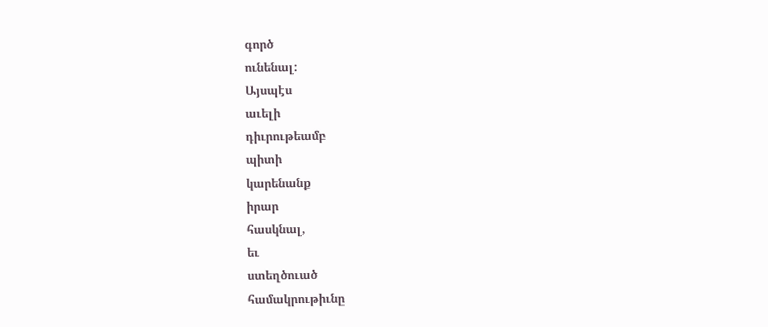գործ
ունենալ:
Այսպէս
աւելի
դիւրութեամբ
պիտի
կարենանք
իրար
հասկնալ,
եւ
ստեղծուած
համակրութիւնը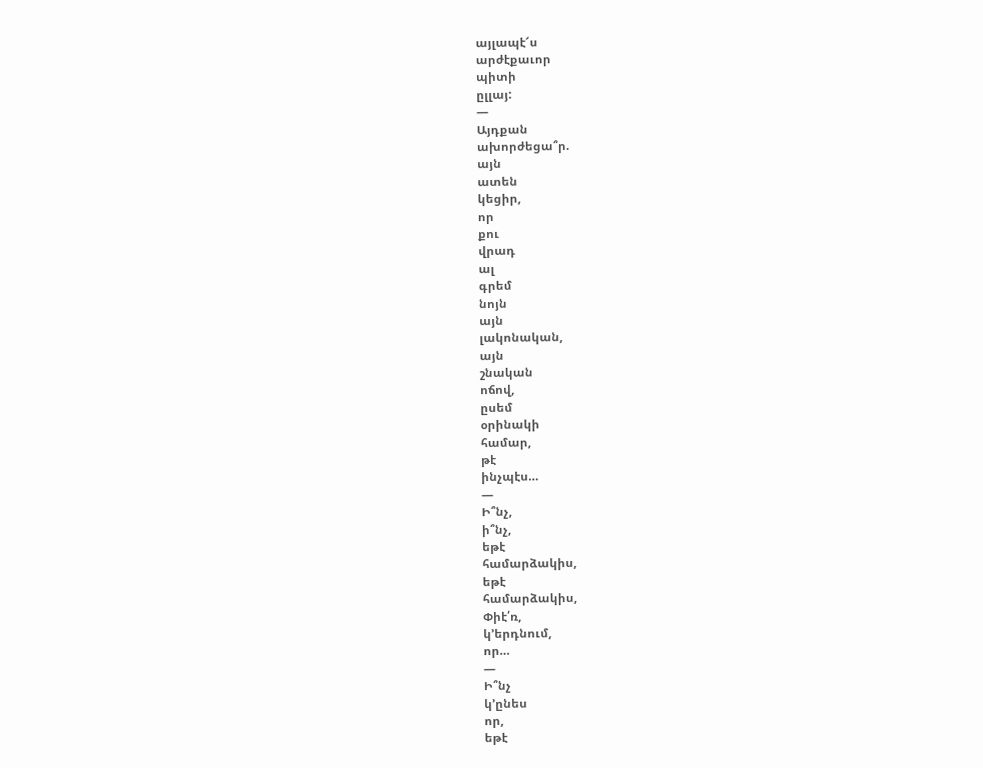այլապէ՜ս
արժէքաւոր
պիտի
ըլլայ:
—
Այդքան
ախորժեցա՞ր.
այն
ատեն
կեցիր,
որ
քու
վրադ
ալ
գրեմ
նոյն
այն
լակոնական,
այն
շնական
ոճով,
ըսեմ
օրինակի
համար,
թէ
ինչպէս…
—
Ի՞նչ,
ի՞նչ,
եթէ
համարձակիս,
եթէ
համարձակիս,
Փիէ՛ռ,
կ՚երդնում,
որ…
—
Ի՞նչ
կ՚ընես
որ,
եթէ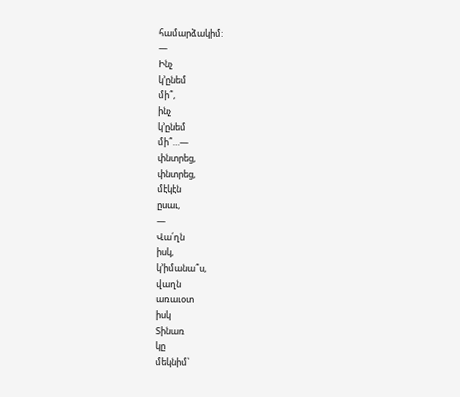համարձակիմ:
—
Ինչ
կ՚ընեմ
մի՞,
ինչ
կ՚ընեմ
մի՞…—
փնտրեց,
փնտրեց,
մէկէն
ըսաւ,
—
Վա՛ղն
իսկ,
կ՚իմանա՞ս,
վաղն
առաւօտ
իսկ
Տինառ
կը
մեկնիմ՝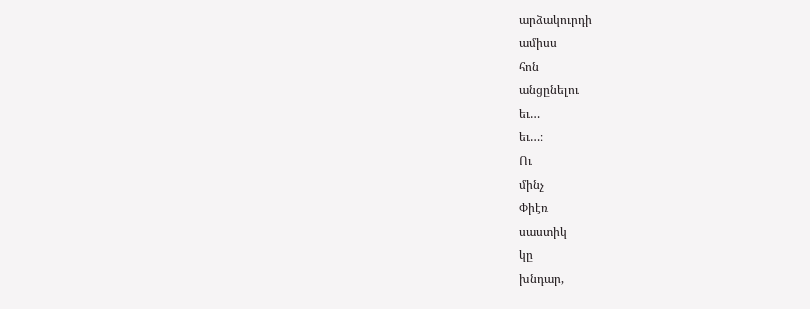արձակուրդի
ամիսս
հոն
անցընելու
եւ…
եւ…։
Ու
մինչ
Փիէռ
սաստիկ
կը
խնդար,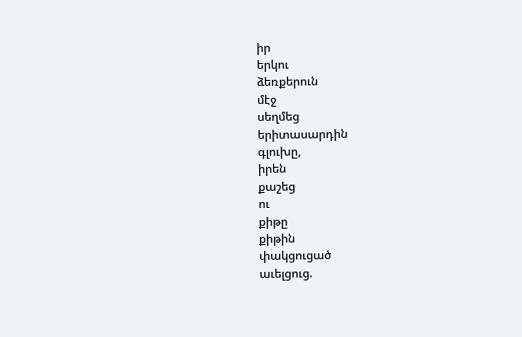իր
երկու
ձեռքերուն
մէջ
սեղմեց
երիտասարդին
գլուխը,
իրեն
քաշեց
ու
քիթը
քիթին
փակցուցած
աւելցուց.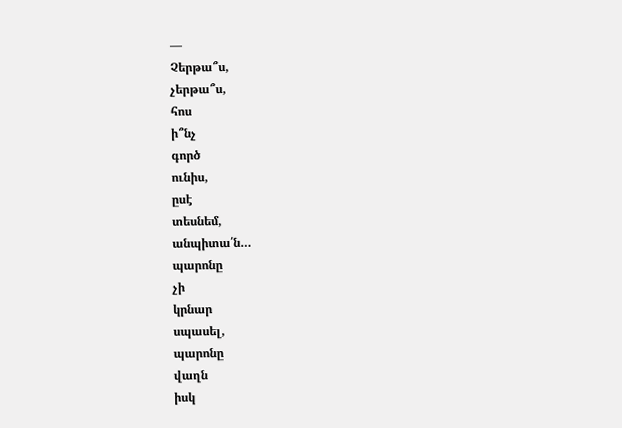—
Չերթա՞ս,
չերթա՞ս,
հոս
ի՞նչ
գործ
ունիս,
ըսէ
տեսնեմ,
անպիտա՛ն…
պարոնը
չի
կրնար
սպասել,
պարոնը
վաղն
իսկ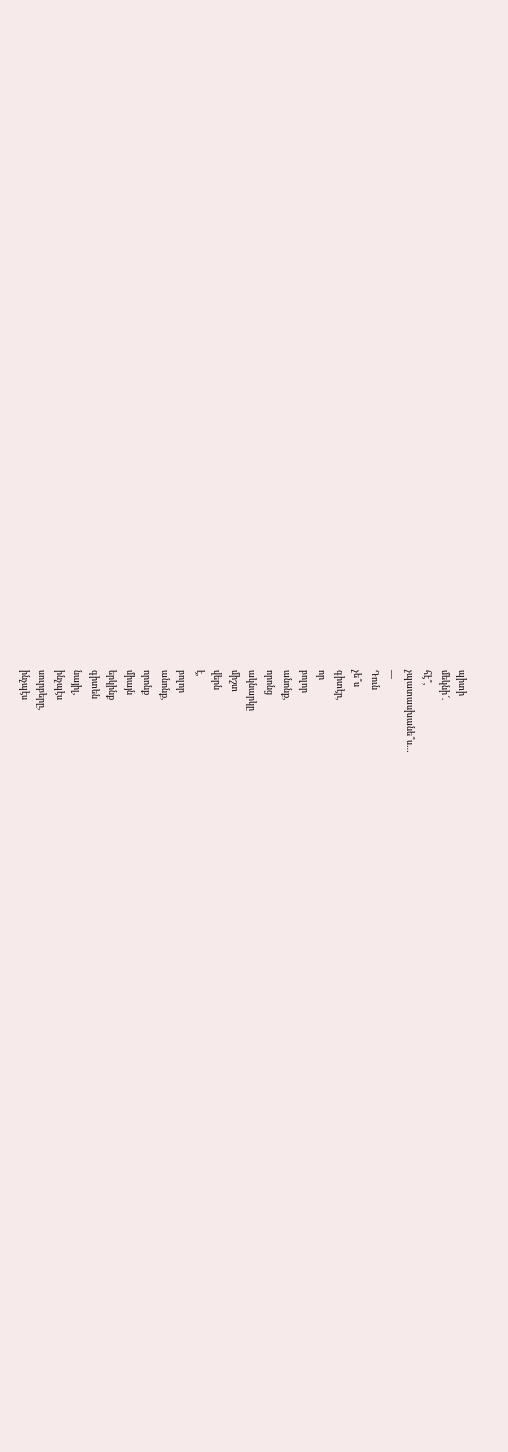պիտի
մեկնի՜.
հէ՞,
չպատասխանե՞ս…
—
Դուն
չե՞ս
գիտէր,
որ
բոլոր
անոնք,
որոնց
ակնարկը
միշտ
վերն
է,
բոլոր
անոնք,
որոնք
միայն
երկինք
գիտեն
նայիլ,
ինչպէս
սուրբերը,
ինչպէս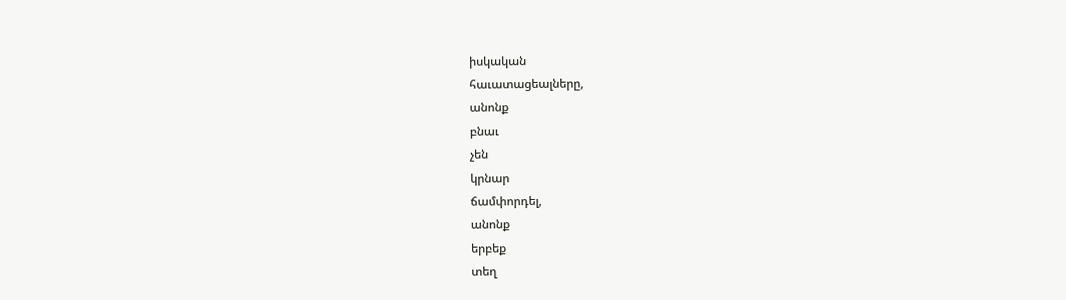իսկական
հաւատացեալները,
անոնք
բնաւ
չեն
կրնար
ճամփորդել,
անոնք
երբեք
տեղ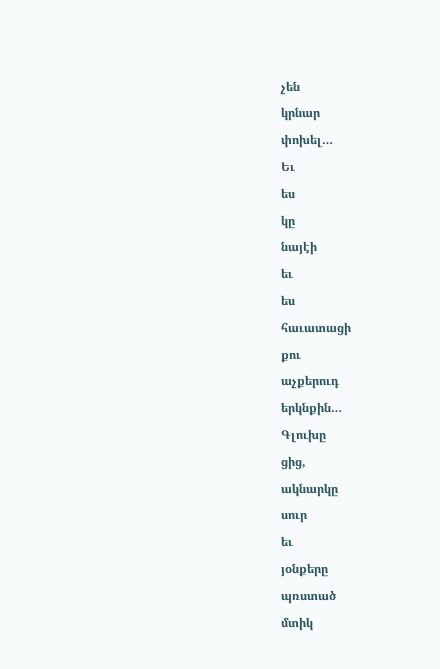չեն
կրնար
փոխել…
Եւ
ես
կը
նայէի
եւ
ես
հաւատացի
քու
աչքերուդ
երկնքին…
Գլուխը
ցից,
ակնարկը
սուր
եւ
յօնքերը
պռստած
մտիկ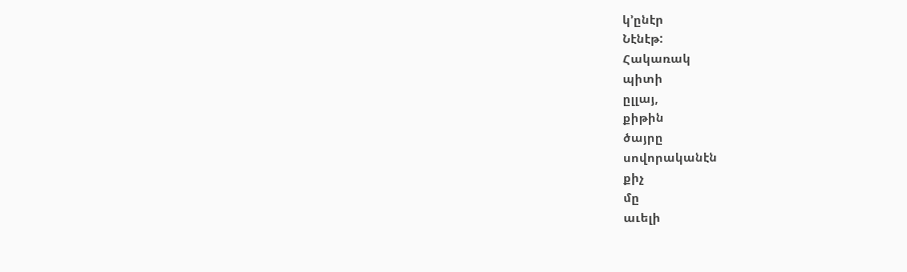կ՚ընէր
Նէնէթ:
Հակառակ
պիտի
ըլլայ,
քիթին
ծայրը
սովորականէն
քիչ
մը
աւելի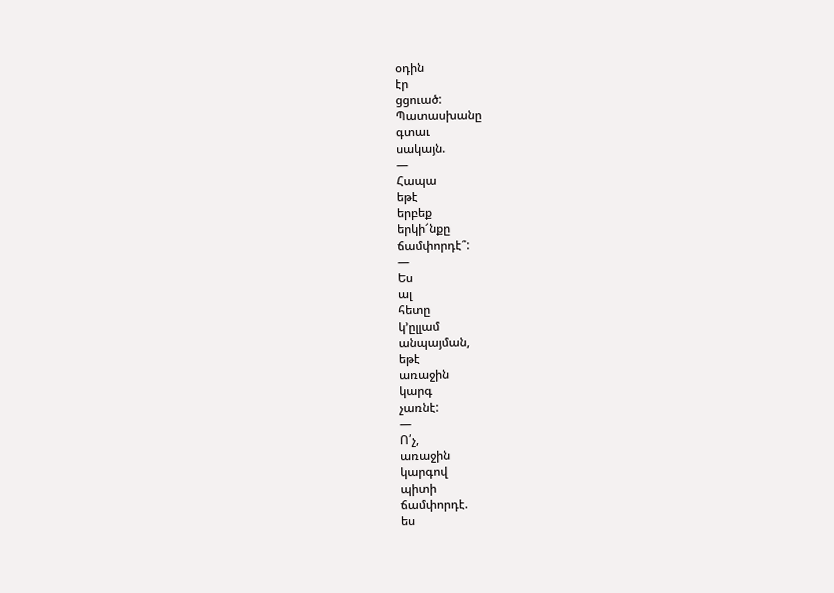օդին
էր
ցցուած:
Պատասխանը
գտաւ
սակայն.
—
Հապա
եթէ
երբեք
երկի՜նքը
ճամփորդէ՞:
—
Ես
ալ
հետը
կ՚ըլլամ
անպայման,
եթէ
առաջին
կարգ
չառնէ:
—
Ո՛չ,
առաջին
կարգով
պիտի
ճամփորդէ.
ես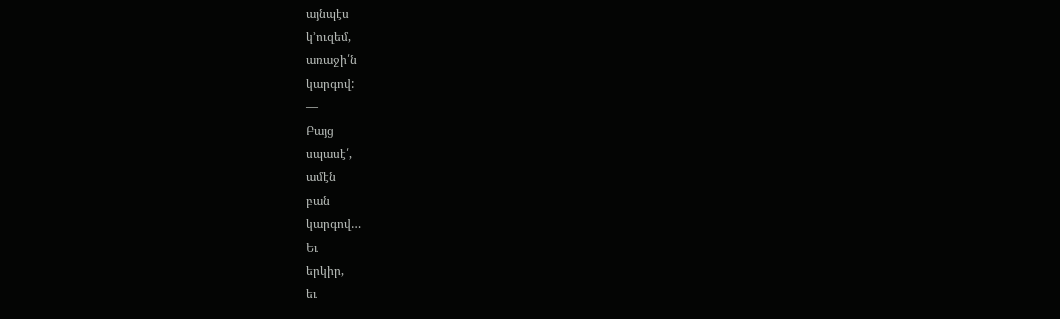այնպէս
կ՚ուզեմ,
առաջի՛ն
կարգով:
—
Բայց
սպասէ՛,
ամէն
բան
կարգով…
Եւ
երկիր,
եւ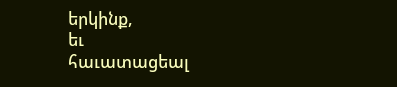երկինք,
եւ
հաւատացեալ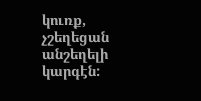կուռք,
չշեղեցան
անշեղելի
կարգէն: